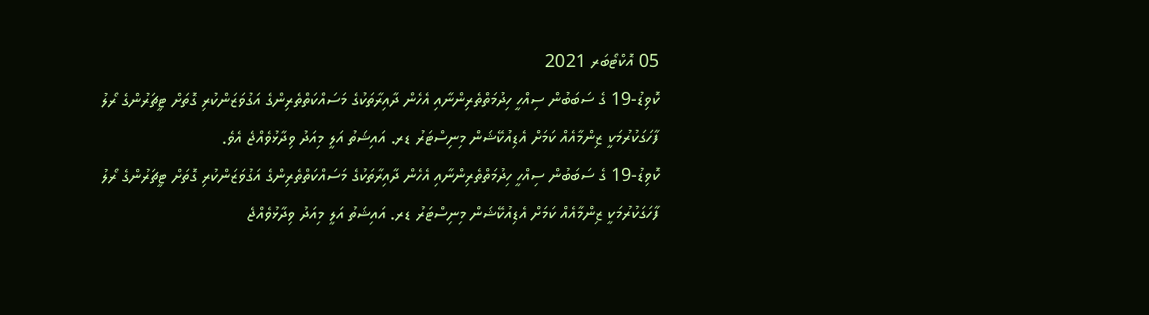05 އޮކްޓޯބަރ 2021
ކޮވިޑު-19 ގެ ސަބަބުން ސިއްހީ ހިދުމަތްތެރިންނާއި އެހެން ދާއިރާތަކުގެ މަސައްކަތްތެރިންގެ އަގުވަޒަންކުރި ގޮތަށް ޓީޗަރުންގެ ރޯލު ފާހަގަކުރުމަކީ ޒިންމާއެއް ކަމަށް އެޑިއުކޭޝަން މިނިސްޓަރު ޑރ. އައިޝަތު އަލީ މިއަދު ވިދާޅުވެއްޖެ އެވެ.
ކޮވިޑު-19 ގެ ސަބަބުން ސިއްހީ ހިދުމަތްތެރިންނާއި އެހެން ދާއިރާތަކުގެ މަސައްކަތްތެރިންގެ އަގުވަޒަންކުރި ގޮތަށް ޓީޗަރުންގެ ރޯލު ފާހަގަކުރުމަކީ ޒިންމާއެއް ކަމަށް އެޑިއުކޭޝަން މިނިސްޓަރު ޑރ. އައިޝަތު އަލީ މިއަދު ވިދާޅުވެއްޖެ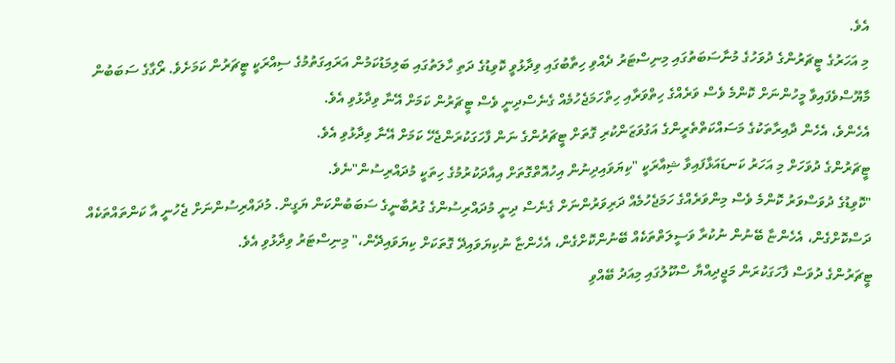އެވެ.
މި އަހަރުގެ ޓީޗަރުންގެ ދުވަހުގެ މުނާސަބަތުގައި މިނިސްޓަރު ދެއްވި ހިތާބުގައި ވިދާޅުވީ ކޮވިޑުގެ ދަތި ހާލަތުގައި ބަލިމަޑުކަމުން އަރައިގަތުމުގެ ސިއްރަކީ ޓީޗަރުން ކަމަށެވެ. ރޯގާގެ ސަބަބުން މާޔޫސްވެފައިވާ މީހުންނަށް ކޮންމެ ވެސް ވަރެއްގެ ހިތްވަރާއި ހިތްހަމަޖެހުމެއް ގެނެސްދިނީ ވެސް ޓީޗަރުން ކަމަށް އޭނާ ވިދާޅުވި އެވެ.
އެހެންވެ، އެހެން ދާއިރާތަކުގެ މަސައްކަތްތެރީންގެ އަގުވަޒަންކުރި ގޮތަށް ޓީޗަރުންގެ ނަން ފާހަގަކުރަންޖެހޭ ކަމަށް އޭނާ ވިދާޅުވި އެވެ.
ޓީޗަރުންގެ ދުވަހަށް މި އަހަރު ކަނޑައަޅާފައިވާ ޝިއާރަކީ "ކިޔަވައިދިނުން އިހުއޮތްގޮތަށް އިއާދަކުރުމުގެ ހިތަކީ މުދައްރިސުން"ނެވެ.
"ކޮވިޑުގެ ދުވަސްވަރު ކޮންމެ ވެސް މިންވަރެއްގެ ހަމަޖެހުމެއް ދަރިވަރުންނަށް ގެނެސް ދިނީ މުދައްރިސުންގެ ގުރުބާނީގެ ސަބަބުންކަން ޔަގީން. މުދައްރިސުންނަށް ޖެހުނީ އާ ކަންތައްތަކެއް ދަސްކޮށްގެން، އެހެންޏާ ބޭނުން ނުކުރާ ވަސީލަތްތަކެއް ބޭނުންކޮށްގެން، އެހެންޏާ ނުކިޔަވައިދޭ ގޮތަކަށް ކިޔަވައިދޭން،" މިނިސްޓަރު ވިދާޅުވި އެވެ.
ޓީޗަރުންގެ ދުވަސް ފާހަގަކުރަން މަޖީދިއްޔާ ސްކޫލުގައި މިއަދު ބޭއްވި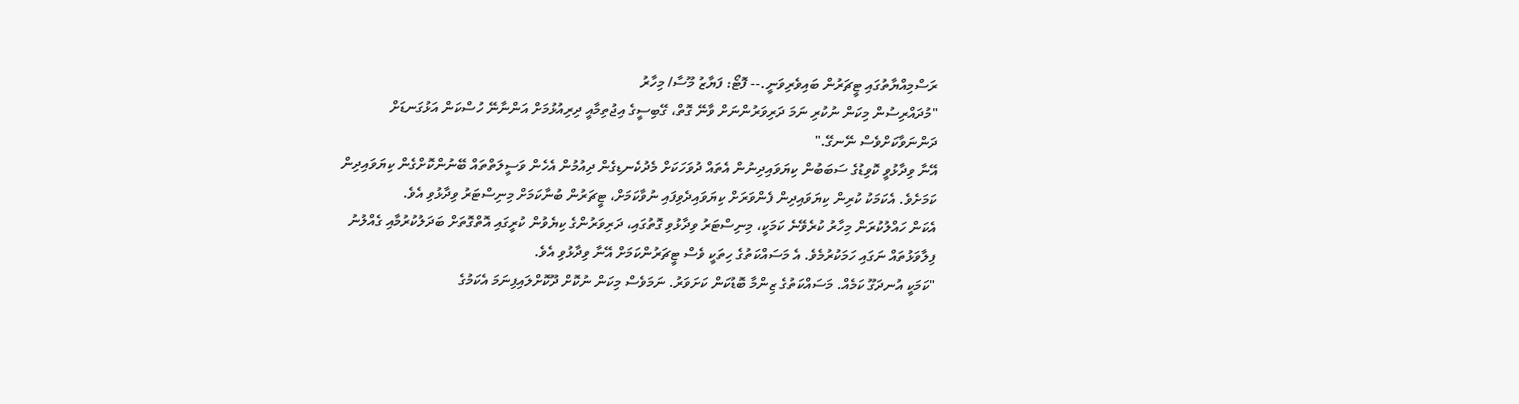ރަސްމިއްޔާތުގައި ޓީޗަރުން ބައިވެރިވަނީ.-- ފޮޓޯ: ފަޔާޒު މޫސާ/ މިހާރު
"މުދައްރިސުން މިކަން ނުކުރި ނަމަ ދަރިވަރުންނަށް ވާނޭ ގޮތް، ގޭބިސީގެ އިޖުތިމާއީ ދިރިއުޅުމަށް އަންނާނޭ ހުސްކަން އަޅުގަނޑަށް ދަންނަވާކަށްވެސް ނޭނގޭ."
އޭނާ ވިދާޅުވީ ކޮވިޑުގެ ސަބަބުން ކިޔަވައިދިނުން އެތައް ދުވަހަކަށް މެދުކެނޑިގެން ދިއުމުން އެހެން ވަސީލަތްތައް ބޭނުންކޮށްގެން ކިޔަވައިދިން ކަމަށެވެ. އެކަމަކު ކުރިން ކިޔަވައިދިން ފެންވަރަށް ކިޔަވައިދެވިފައި ނުވާކަމަށް، ޓީޗަރުން ބުނާކަމަށް މިނިސްޓަރު ވިދާޅުވި އެވެ.
އެކަން ހައްލުކުރަން މިހާރު ކުރެވޭނެ ކަމަކީ، މިނިސްޓަރު ވިދާޅުވި ގޮތުގައި، ދަރިވަރުންގެ ކިޔެވުން ކުރީގައި އޮތްގޮތަށް ބަދަލުކުރުމާއި ގެއްލުނު ފިލާވަޅުތައް ނަގައި ހަމަކުރުމެވެ. އެ މަސައްކަތުގެ ހިތަކީ ވެސް ޓީޗަރުންކަމަށް އޭނާ ވިދާޅުވި އެވެ.
"ކަމަކީ އުނދަގޫ ކަމެއް. މަސައްކަތުގެ ޒިންމާ ބޮޑުކަން ކަށަވަރު. ނަމަވެސް މިކަން ނުކޮށް ދޫކޮށްލައިފިނަމަ އެކަމުގެ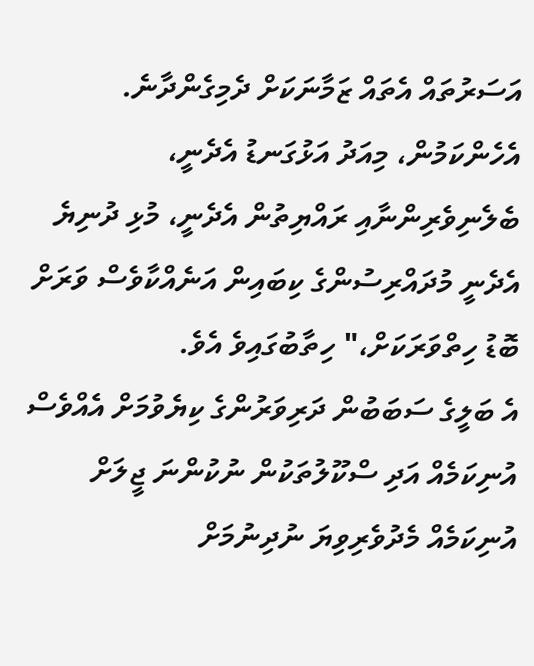އަސަރުތައް އެތައް ޒަމާނަކަށް ދެމިގެންދާނެ. އެހެންކަމުން، މިއަދު އަޅުގަނޑު އެދެނީ، ބެލެނިވެރިންނާއި ރައްޔިތުން އެދެނީ، މުޅި ދުނިޔެ އެދެނީ މުދައްރިސުންގެ ކިބައިން އަނެއްކާވެސް ވަރަށް ބޮޑު ހިތްވަރަކަށް،" ހިތާބުގައިވެ އެވެ.
އެ ބަލީގެ ސަބަބުން ދަރިވަރުންގެ ކިޔެވުމަށް އެއްވެސް އުނިކަމެއް އަދި ސްކޫލުތަކުން ނުކުންނަ ޖީލަށް އުނިކަމެއް މެދުވެރިވިޔަ ނުދިނުމަށް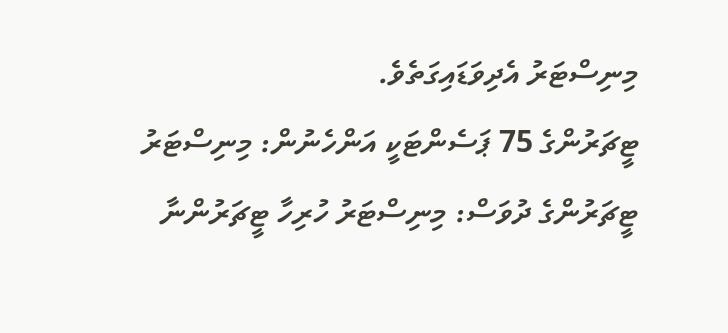މިނިސްޓަރު އެދިވަޑައިގަތެވެ.
ޓީޗަރުންގެ 75 ޕަސެންޓަކީ އަންހެނުން: މިނިސްޓަރު
ޓީޗަރުންގެ ދުވަސް: މިނިސްޓަރު ހުރިހާ ޓީޗަރުންނާ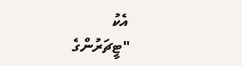އެކު
"ޓީޗަރުންގެ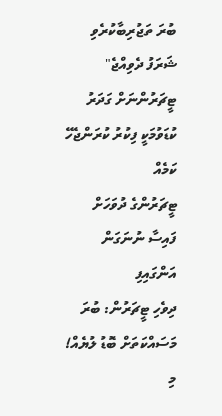ބުރަ ތަޖުރިބާކުރެވި ޝަރަފު ދެވިއްޖެ"
ޓީޗަރުންނަށް ގަދަރު ކުޑަވުމަކީ ފިކުރު ކުރަންޖެހޭ ކަމެއް
ޓީޗަރުންގެ ދުވަހަށް ފައިސާ ނުނަގަން އަންގައިފި
ދިވެހި ޓީޗަރުން: ބުރަ މަސައްކަތަށް ބޮޑު ލުޔެއް!
މި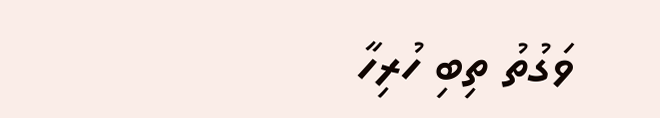ވަގުތު ތިބި ހުރިހާ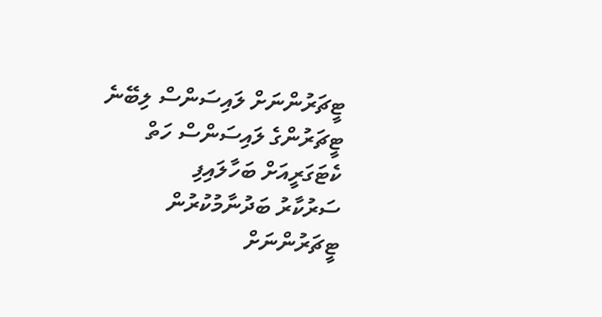ޓީޗަރުންނަށް ލައިސަންސް ލިބޭނެ
ޓީޗަރުންގެ ލައިސަންސް ހަތް ކެޓަގަރީއަށް ބަހާލައިފި
ސަރުކާރު ބަދުނާމުކުރުން ޓީޗަރުންނަށް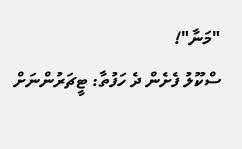"މަނާ"!
ސްކޫލު ފެށެން ދެ ހަފުތާ: ޓީޗަރުންނަށް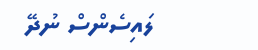ލައިސެންސް ނުދޭ